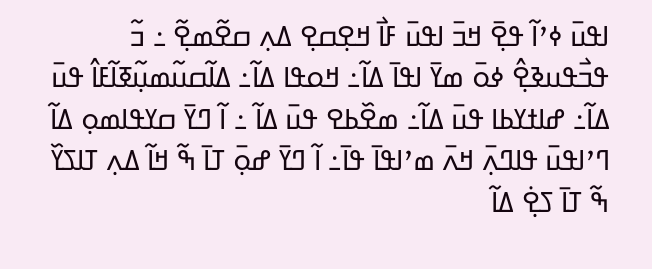ߊߟߎ߫ ߦߴߊ߬ ߟߐ߲߫ ߞߏ߫ ߊߟߎ߫ ߓߊ߯ ߞߐ߲ߛߐ߲ ߡߍ߲ ߛߐ߬ߘߐ߲߬ ߸ ߏ߬ ߟߏ߯ߟߎߢߐ߲߮ ߦߋ߫ ߘߌ߫ ߊߟߊ߫ ߡߊ߬߸ ߞߋߟߊ ߡߊ߬߸ ߡߊ߬ߛߎ߬ߘߎ߲߬ߧߊ߬ߓߊ߮ ߟߎ߫ ߡߊ߬߸ ߝߊߙߌߕߊ ߟߎ߫ ߡߊ߬߸ ߘߐ߰ߕߐ ߟߎ߫ ߡߊ߬ ߸ ߊ߬ ߣߌ߫ ߛߌߟߊߘߋ߲ ߡߊ߬ ߣߴߊߟߎ߫ ߟߊߣߍ߲߫ ߞߍ߫ ߘߴߊߟߊ߫ ߟߊ߫߸ ߊ߬ ߣߌ߫ ߝߋ߲߫ ߠߊ߫ ߒ߬ ߞߊ߬ ߡߍ߲ ߠߊߖߌ߰ ߒ߬ ߠߊ߫ ߖߐ߲߭ ߡߊ߬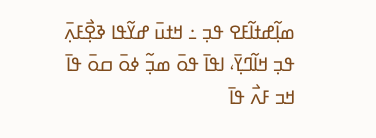ߘߊ߲߬ߝߙߊ߬ߓߐ ߟߏ߲ ߸ ߞߙߎ߫ ߝߌ߬ߟߊ ߢߐ߲߯ߓߍ߲߫ ߟߏ߲ ߞߊ߬ߣߌ߲߫، ߊߟߊ߫ ߟߋ߫ ߘߏ߲߬ ߦߋ߫ ߛߋ߫ ߟߊ߫ ߞߏ ߓߍ߯ ߟߊ߫